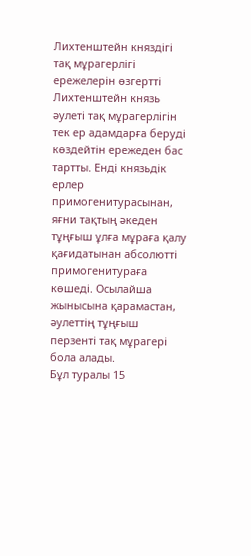Лихтенштейн княздігі тақ мұрагерлігі ережелерін өзгертті
Лихтенштейн князь әулеті тақ мұрагерлігін тек ер адамдарға беруді көздейтін ережеден бас тартты. Енді князьдік ерлер примогенитурасынан, яғни тақтың әкеден тұңғыш ұлға мұраға қалу қағидатынан абсолютті примогенитураға көшеді. Осылайша жынысына қарамастан, әулеттің тұңғыш перзенті тақ мұрагері бола алады.
Бұл туралы 15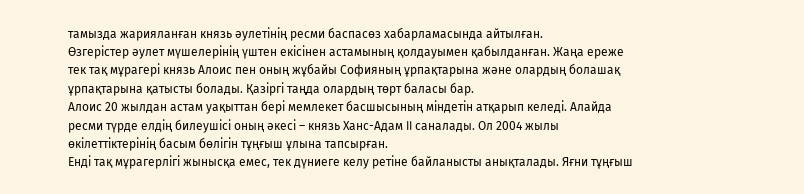тамызда жарияланған князь әулетінің ресми баспасөз хабарламасында айтылған.
Өзгерістер әулет мүшелерінің үштен екісінен астамының қолдауымен қабылданған. Жаңа ереже тек тақ мұрагері князь Алоис пен оның жұбайы Софияның ұрпақтарына және олардың болашақ ұрпақтарына қатысты болады. Қазіргі таңда олардың төрт баласы бар.
Алоис 20 жылдан астам уақыттан бері мемлекет басшысының міндетін атқарып келеді. Алайда ресми түрде елдің билеушісі оның әкесі – князь Ханс-Адам II саналады. Ол 2004 жылы өкілеттіктерінің басым бөлігін тұңғыш ұлына тапсырған.
Енді тақ мұрагерлігі жынысқа емес, тек дүниеге келу ретіне байланысты анықталады. Яғни тұңғыш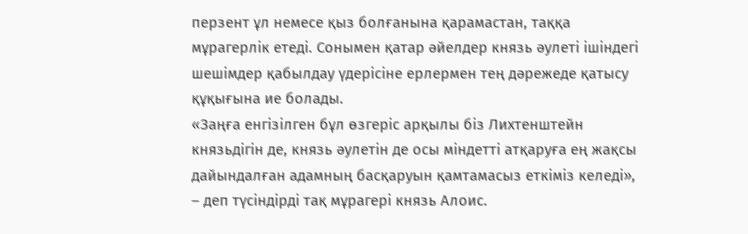перзент ұл немесе қыз болғанына қарамастан, таққа мұрагерлік етеді. Сонымен қатар әйелдер князь әулеті ішіндегі шешімдер қабылдау үдерісіне ерлермен тең дәрежеде қатысу құқығына ие болады.
«Заңға енгізілген бұл өзгеріс арқылы біз Лихтенштейн князьдігін де, князь әулетін де осы міндетті атқаруға ең жақсы дайындалған адамның басқаруын қамтамасыз еткіміз келеді», – деп түсіндірді тақ мұрагері князь Алоис.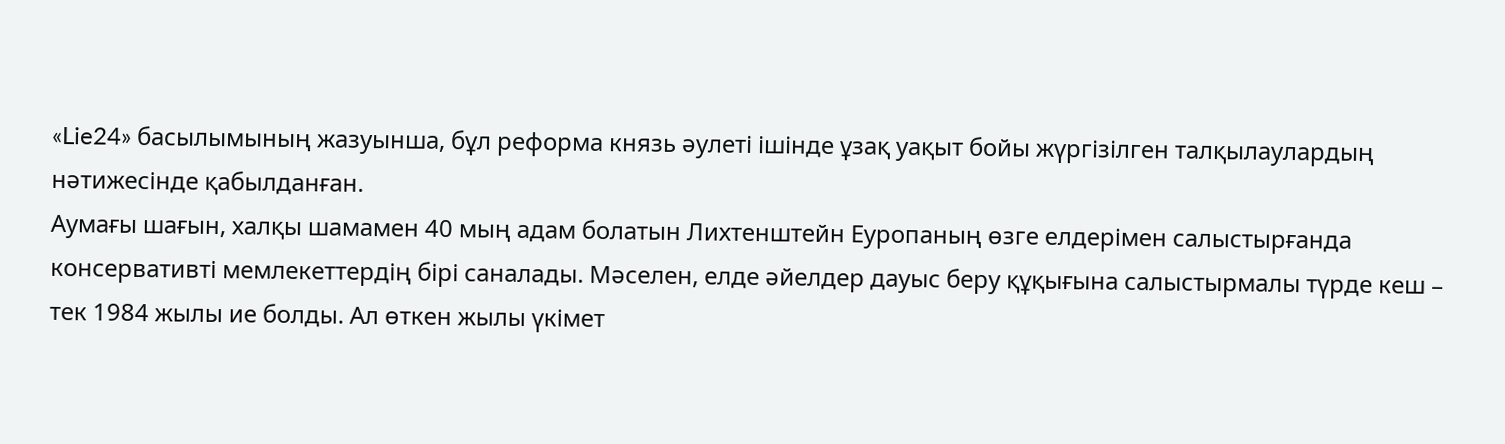«Lie24» басылымының жазуынша, бұл реформа князь әулеті ішінде ұзақ уақыт бойы жүргізілген талқылаулардың нәтижесінде қабылданған.
Аумағы шағын, халқы шамамен 40 мың адам болатын Лихтенштейн Еуропаның өзге елдерімен салыстырғанда консервативті мемлекеттердің бірі саналады. Мәселен, елде әйелдер дауыс беру құқығына салыстырмалы түрде кеш – тек 1984 жылы ие болды. Ал өткен жылы үкімет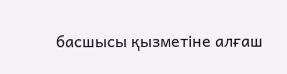басшысы қызметіне алғаш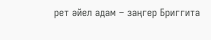рет әйел адам – заңгер Бриггита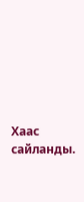Хаас сайланды.